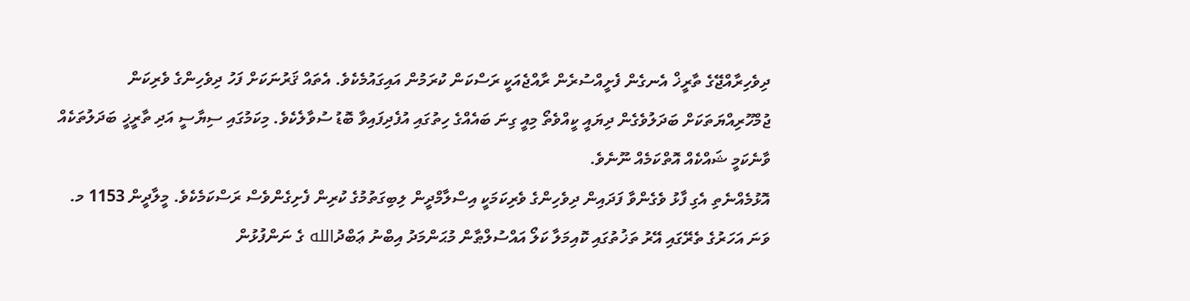ދިވެހިރާއްޖޭގެ ތާރީޚް އެނގެން ފެށީއްސުރެން ރާއްޖެއަކީ ރަސްކަން ކުރަމުން އައިގައުމެކެވެ. އެތައް ޤަރުނަކަށް ފަހު ދިވެހިންގެ ވެރިކަން ޖުމްހޫރިއްޔަތަކަށް ބަދަލުވެގެން ދިޔައީ ކީއްވެތޯ މިއީ ގިނަ ބައެއްގެ ހިތުގައި އުފެދިފައިވާ ބޮޑު ސުވާލެކެވެ. މިކަމުގައި ސިޔާސީ އަދި ތާރީޚީ ބަދަލުތަކެއް ވާނެކަމީ ޝައްކެއް އޮތްކަމެއް ނޫނެވެ.
އޮޅުމެއްނެތި އެގި ފާޅު ވެގެންވާ ފަދައިން ދިވެހިންގެ ވެރިކަމަކީ އިސްލާމްދީން ލިބިގަތުމުގެ ކުރިން ފެށިގެންވެސް ރަސްކަމެކެވެ. މީލާދީން 1153 މ. ވަނަ އަހަރުގެ ތެރޭގައި އޭރު ތަޚުތުގައި ކޮއިމަލާ ކަލޯ އައްސުލްޠާން މުޙަންމަދު އިބްނު ޢަބްދުالله ގެ ނަންފުޅުން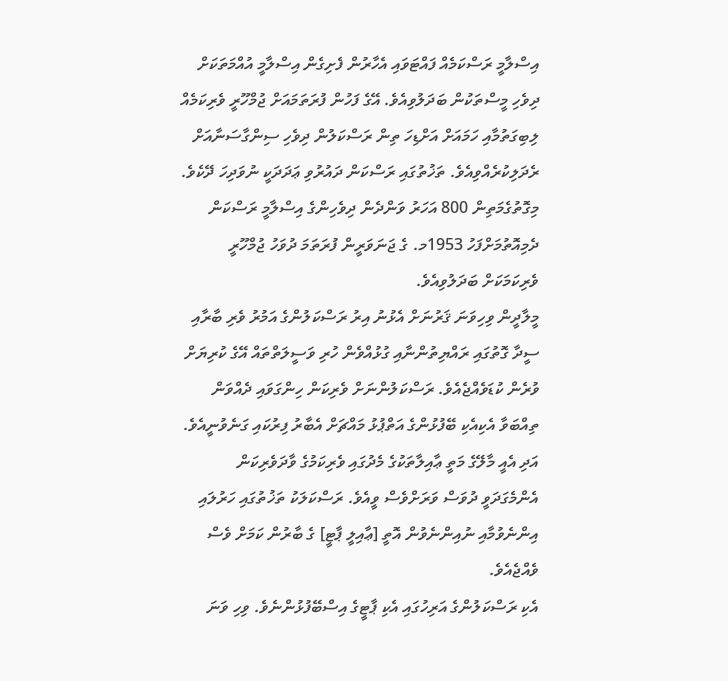އިސްލާމީ ރަސްކަމެއް ފައްޓަވައި އެހާރުން ފެށިގެން އިސްލާމީ އުއްމަތަކަށް ދިވެހި މީސްތަކުން ބަދަލުވިއެވެ. އޭގެ ފަހުން ފުރަތަމައަށް ޖުމްހޫރީ ވެރިކަމެއް ލިބިގަތުމާއި ހަމައަށް އަށްޑިހަ ތިން ރަސްކަލުން ދިވެހި ސިންގާސަނާއަށް ރެދަލިކުރެއްވިއެވެ. ތަޚުތުގައި ރަސްކަން ދައުރުވި ޢަދަދަކީ ނުވަދިހަ ދޭކެވެ. މިގޮތުގެމަތިން 800 އަހަރު ވަންދެން ދިވެހިންގެ އިސްލާމީ ރަސްކަން ދެމިއޮތުމަށްފަހު 1953މ. ގެ ޖަނަވަރީން ފުރަތަމަ ދުވަހު ޖުމްހޫރީ ވެރިކަމަކަށް ބަދަލުވިއެވެ.
މީލާދީން ވިހިވަނަ ޤަރުނަށް އެޅުނު އިރު ރަސްކަލުންގެ އަމުރު ވެރި ބާރާއި ސީދާ ގޮތުގައި ރައްޔިތުންނާއި ގުޅުއްވެން ހުރި ވަސީލަތްތައް އޭގެ ކުރިޔަށް ވުރެން ކުޑަވެއްޖެއެވެ. ރަސްކަލުންނަށް ވެރިކަން ހިންގަވައި ދެއްވަން ތިއްބަވާ އެކިއެކި ބޭފުޅުންގެ އަތްޕުޅު މައްޗަށް އެބާރު ފިރުކައި ގަނެވުނީއެވެ. އަދި އެއީ މާލޭގެ މަތީ ޢާއިލާތަކުގެ މެދުގައި ވެރިކަމުގެ ވާދަވެރިކަން އެންމެގަދަވީ ދުވަސް ވަރަށްވެސް ވީއެވެ. ރަސްކަލަކު ތަޚުތުގައި ހަރުލައި އިންނެވުމާއި ނުއިންނެވުން އޮތީ [ޢާއިލީ ޕާޓީ] ގެ ބާރުން ކަމަށް ވެސް ވެއްޖެއެވެ.
އެކި ރަސްކަލުންގެ އަރިހުގައި އެކި ޕާޓީގެ އިސްބޭފުޅުންނެވެ. ވިހި ވަނަ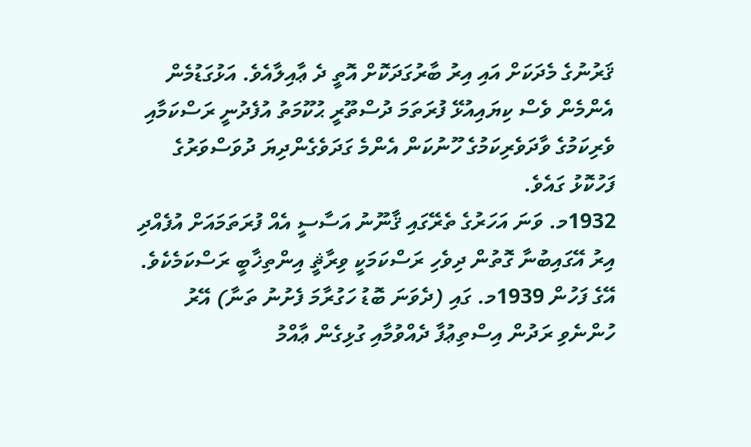ޤަރުނުގެ މެދަކަށް އައި އިރު ބާރުގަދަކޮށް އޮތީ ދެ ޢާއިލާއެވެ. އަޅުގަޑުމެން އެންމެން ވެސް ކިޔައިއުޅޭ ފުރަތަމަ ދުސްތޫރީ ޙުކޫމަތު އުފެދުނީ ރަސްކަމާއި ވެރިކަމުގެ ވާދަވެރިކަމުގެ ހޫނުކަން އެންމެ ގަދަވެގެންދިޔަ ދުވަސްވަރުގެ ފަހުކޮޅު ގައެވެ.
1932މ. ވަނަ އަހަރުގެ ތެރޭގައި ޤާނޫނު އަސާސީ އެއް ފުރަތަމައަށް އުފެއްދި އިރު އޭގައިބުނާ ގޮތުން ދިވެހި ރަސްކަމަކީ ވިރާޘީ އިންތިޚާބީ ރަސްކަމެކެވެ. އޭގެ ފަހުން 1939މ. ގައި (ދެވަނަ ބޮޑު ހަގުރާމަ ފެށުނު ތަނާ) އޭރު ހުންނެވި ރަދުން އިސްތިޢުފާ ދެއްވުމާއި ގުޅިގެން ޢާއްމު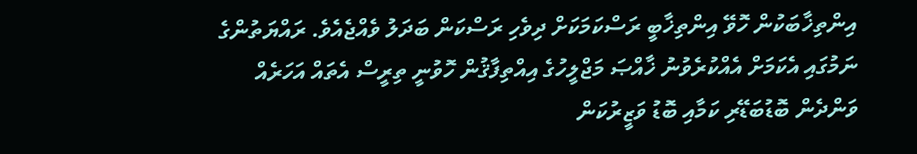އިންތިޚާބަކުން ހޮވޭ އިންތިޚާބީ ރަސްކަމަކަށް ދިވެހި ރަސްކަން ބަދަލު ވެއްޖެއެވެ. ރައްޔަތުންގެ ނަމުގައި އެކަމަށް އެއްކުރެވުނު ޚާއްޞަ މަޖްލީހުގެ އިއްތިފާޤުން ހޮވުނީ ތިރީސް އެތައް އަހަރެއް ވަންދެން ބޮޑުބަޑޭރި ކަމާއި ބޮޑު ވަޒީރުކަން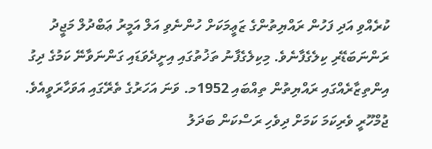ކުރެއްވި އަދި ފަހުން ރައްޔިތުންގެ ޒަޢީމަކަށް ހުންނެވި އަލް އަމީރު ޢަބްދުލް މަޖީދު ރަންނަބަޑޭރި ކިލެގެފާނެވެ. މިކިލެގެފާނު ތަޚުތުގައި އިށީދެވަޑައި ގަންނަވާނޭ ކަމުގެ ދިގު އިންތިޒާރެއްގައި ރައްޔިތުން ތިއްބައި 1952މ. ވަނަ އަހަރުގެ ތެރޭގައި އަވަހާރަވީއެވެ. ޖުމްހޫރީ ވެރިކަމަ ކަމަށް ދިވެހި ރަސްކަން ބަދަލު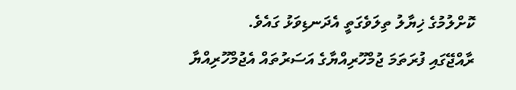ކޮށްލުމުގެ ޚިޔާލު ތިލަވެގަތީ އެދަނޑިވަޅު ގައެވެ.
ރާއްޖޭގައި ފުރަތަމަ ޖުމްހޫރިއްޔާގެ އަސަރުތައް އެޖުމްހޫރިއްޔާ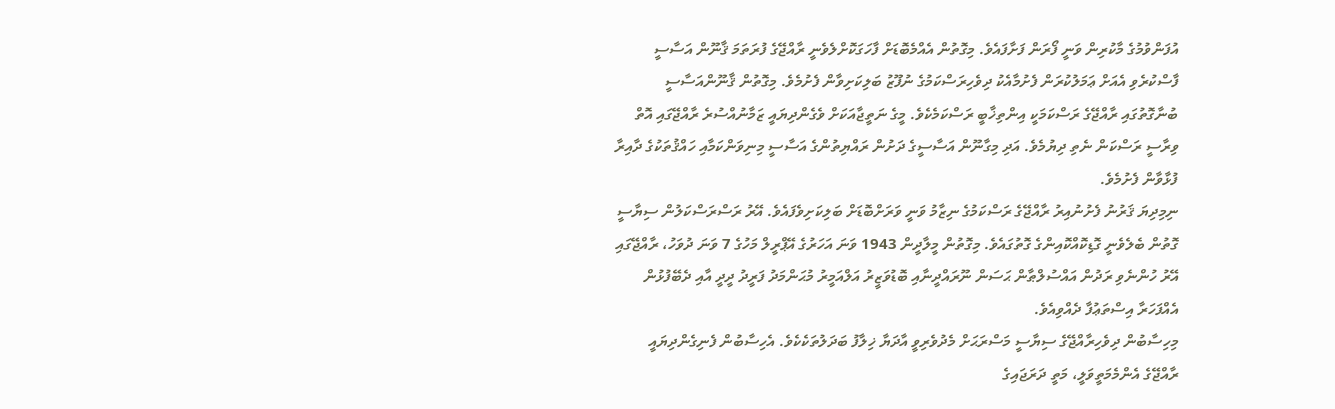އުފަންވުމުގެ މާކުރިން ވަނީ ފޯރަން ފަށާފައެވެ. މިގޮތުން އެއްމެބޮޑަށް ފާހަގަކޮށްލެވެނީ ރާއްޖޭގެ ފުރަތަމަ ޤާނޫން އަސާސީ ފާސްކުރެވި އެއަށް ޢަމަލުކުރަން ފެށުމާއެކު ދިވެހިރަސްކަމުގެ ނުފޫޒު ބަލިކަށިވާން ފެށުމެވެ. މިގޮތުން ޤާނޫންއަސާސީ ބުނާގޮތުގައި ރާއްޖޭގެ ރަސްކަމަކީ އިންތިޚާބީ ރަސްކަމެކެވެ. މީގެ ނަތީޖާއަކަށް ވެގެންދިޔައީ ޒަމާނުއްސުރެ ރާއްޖޭގައި އޮތް ވިރާސީ ރަސްކަން ނެތި ދިޔުމެވެ. އަދި މިގާނޫން އަސާސީގެ ދަށުން ރައްޔިތުންގެ އަސާސީ މިނިވަންކަމާއި ހައްޤުތަކުގެ ދާއިރާ ފުޅާވާން ފެށުމެވެ.
ނިމިދިޔަ ޤަރުނު ފެށުނުއިރު ރާއްޖޭގެ ރަސްކަމުގެ ނިޒާމު ވަނީ ވަރަށްބޮޑަށް ބަލިކަށިވެފައެވެ. އޭރު ރަސްރަސްކަލުން ސިޔާސީ ގޮތުން ބެލެވެނީ ގޮޑިކޮއްކޮއިންގެ ގޮތުގައެވެ. މިގޮތުން މީލާދީން 1943 ވަނަ އަހަރުގެ އޭޕްރީލް މަހުގެ 7 ވަނަ ދުވަހު، ރާއްޖޭގައި އޭރު ހުންނެވި ރަދުން އައްސުލްޠާން ޙަސަން ނޫރައްދީނާއި ބޮޑުވަޒީރު އަލްއަމީރު މުޙަންމަދު ފަރީދު ދީދީ އާއި ދެބޭފުޅުން އެއްފަހަރާ އިސްތަޢުފާ ދެއްވިއެވެ.
މިހިސާބުން ދިވެހިރާއްޖޭގެ ސިޔާސީ މަސްރަޙަށް މެދުވެރިވީ އާދަޔާ ޚިލާފު ބަދަލުތަކެކެވެ. އެހިސާބުން ފެނިގެންދިޔައީ ރާއްޖޭގެ އެންމެމަތީވަލީ، މަތީ ދަރަޖައިގެ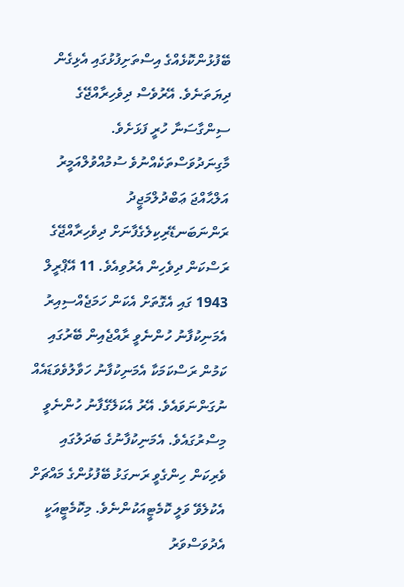ބޭފުޅުންކޮޅެއްގެ އިސްތަށިފުޅުގައި އެޅިގެން ދިޔަތަނެވެ. އޭރުވެސް ދިވެހިރާއްޖޭގެ ސިންގާސަނާ ހުރީ ފަޅަށެވެ. މާގިނަދުވަސްތަކެއްނުވެ ސުމުއްވުލްއަމީރު އަލްޙާއްޖަ ޢަބްދުލްމަޖީދު ރަންނަބަނޑޭރިކިލެގެފާނަށް ދިވެހިރާއްޖޭގެ ރަސްކަން ދިވެހިން އެރުވިއެވެ. 11 އޭޕްރީލް 1943 ގައި އެގޮތަށް އެކަން ހަމަޖެއްސިއިރު އެމަނިކުފާނު ހުންނެވީ ރާއްޖެއިން ބޭރުގައި ކަމުން ރަސްކަމަކާ އެމަނިކުފާނު ހަވާލުވެވަޑައެއް ނުގަންނަވައެވެ. އޭރު އެކަލޭގެފާނު ހުންނެވީ މިސްރުގައެވެ. އެމަނިކުފާނުގެ ބަދަލުގައި ވެރިކަން ހިންގެވީ ރަނގަޅު ބޭފުޅުންގެ މައްޗަށް އެކުލެވޭ ވަލީ ކޮމެޓީއަކުންނެވެ. މިކޮމެޓީއަކީ އެދުވަސްވަރު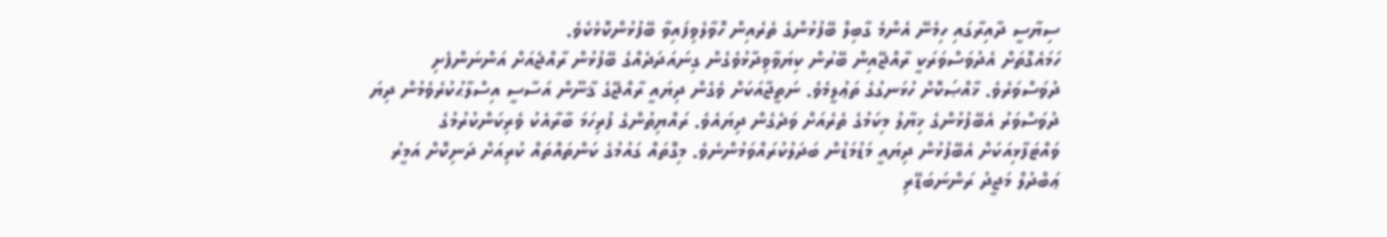ސިޔާސީ ދާއިރާގައި ހިމެނޭ އެންމެ ގާބިލް ބޭފުޅުންގެ ތެރެއިން ހޮވާލެވިފައިވާ ބޭފުޅުންކޮޅެކެވެ.
ހަމައެގޮތަށް އެދުވަސްވަރަކީ ރާއްޖޭއިން ބޭރުން ކިޔަވާވިދާޅުވެގެން ގިނައަދަދެއްގެ ބޭފުޅުން ރާއްޖެއަށް އަންނަންފެށި ދުވަސްވަރެވެ. ޚާއްޞަކޮށް ހުޅަނގުގެ ތަޢުލީމެވެ. ނަތީޖާއަކަށް ވެގެން ދިޔައީ ރާއްޖޭގެ ޤާނޫން އަސާސީ އިސްލާޙުކުރެވެމުން ދިޔަ ދުވަސްވަރު އެބޭފުޅުންގެ ޚިޔާލު މިކަމުގެ ތެރެއަށް ވަދެގެން ދިޔައެވެ. ރައްޔިތުންގެ ފުރިހަމަ ބާރާއެކު ވެރިކަންކުރުމުގެ ވައްޓަފާޅިއަކަށް އެބޭފުޅުން ދިޔައީ މަޑުމަޑުން ބަދަލުކުރައްވަމުންނެވެ. މިގޮތައް ގައުމުގެ ކަންތައްތައް ކުރިއަށް ދަނިކޮށް އަމީރު ޢަބްދުލް މަޖީދު ރަންނަބަޑޭރި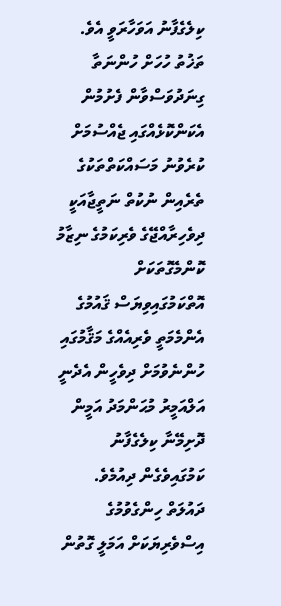ކިލެގެފާނު އަވަހާރަވީ އެވެ.
ތަޚުތު ހުހަށް ހުންނަތާ ގިނަދުވަސްވާން ފެށުމުން އެކަންކޮޅެއްގައި ޖެއްސުމަށް ކުރެވުނު މަސައްކަތްތަކުގެ ތެރެއިން ނުކުތް ނަތީޖާއަކީ ދިވެހިރާއްޖޭގެ ވެރިކަމުގެ ނިޒާމު ކޮންމެގޮތަކަށް އޮތްކަމުގައިވިޔަސް ޤައުމުގެ އެންމެމަތީ ވެރިއެއްގެ މަޤާމުގައި ހުންނެވުމަށް ދިވެހީން އެދެނީ އަލްއަމީރު މުޙަންމަދު އަމީން ދޮށިމޭނާ ކިލެގެފާނު ކަމުގައިވެގެން ދިއުމެވެ.
ދައުލަތް ހިންގެވުމުގެ އިސްވެރިޔަކަށް އަމަލީ ގޮތުން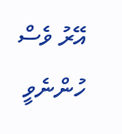އޭރު ވެސް ހުންނެވީ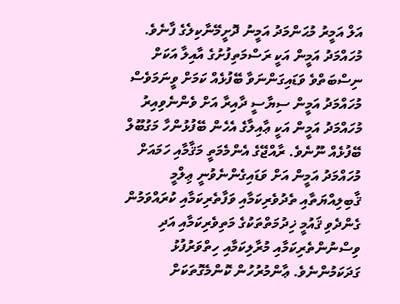އަލް އަމީރު މުޙަންމަދު އަމީނު ދޮށީމޭނާކިލެގެ ފާނެވެ. މުހައްމަދު އަމީން އަކީ ރަސްމަތިފުށުގެ އާއިލާ އަކަށް ނިސްބަތްވެ ވަޑައިގަންނަވާ ބޭފުޅެއް ކަމަށް ވީނަމަވެސް މުހައްމަދު އަމީން ސިޔާސީ ދާއިރާ އަށް ވެންނެވިއިރު މުހައްމަދު އަމީން އަކީ ޢާއިލާގެ އެހެން ބޭފުޅުންހާ މަގުބޫލް ބޭފުޅެއް ނޫނެވެ. ރާއްޖޭގެ އެންމެމަތީ މަޤާމާއި ހަމައަށް މުހައްމަދު އަމީން އަށް ވަޑައިގެންނެވުނީ ޢިލްމީ ޤާބިލިއްޔަތާއި ތެދުވެރިކަމާއި ވަފާތެރިކަމާއި ކުރައްވަމުން ގެންދެވި ޤައުމީ ޚިދުމަތްތަކުގެ މަތިވެރިކަމާއި އަދި ވިސްނުންތެރިކަމާއި މުރާލިކަމާއި ހިތްވަރުފުޅު ގަދަކަމުންނެވެ. ޢާންމުރުހުން ކޮންމެގޮތަކަށް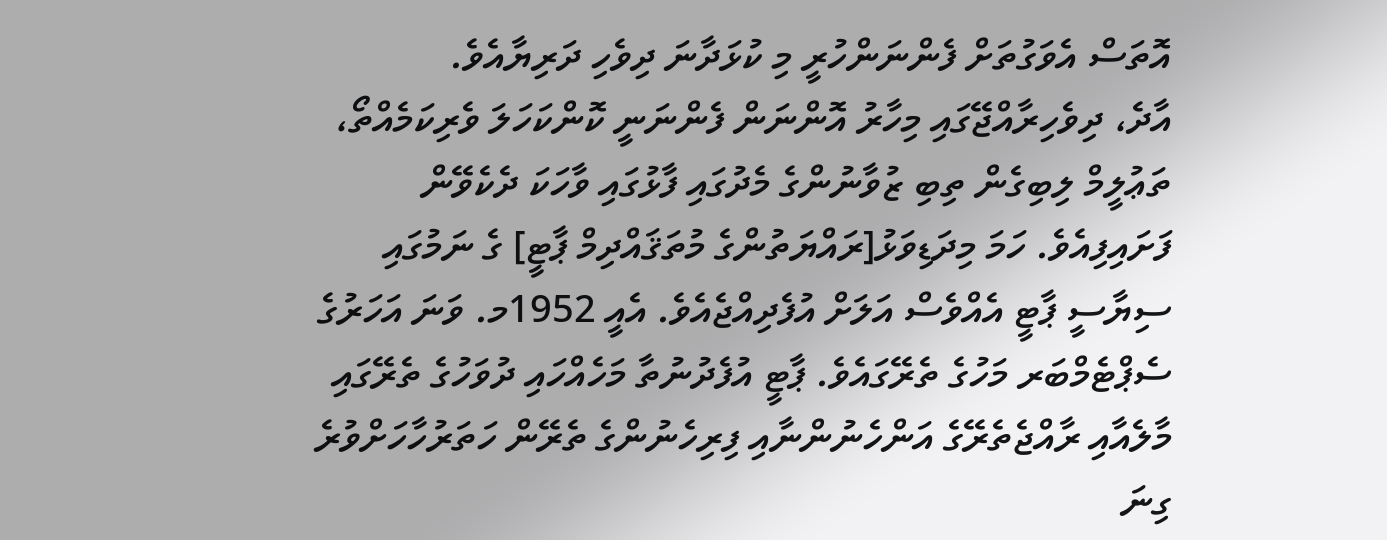އޮތަސް އެވަގުތަށް ފެންނަންހުރީ މި ކުޅަދާނަ ދިވެހި ދަރިޔާއެވެ.
އާދެ، ދިވެހިރާއްޖޭގައި މިހާރު އޮންނަން ފެންނަނީ ކޮންކަހަލަ ވެރިކަމެއްތޯ، ތަޢުލީމް ލިބިގެން ތިބި ޒުވާނުންގެ މެދުގައި ފާޅުގައި ވާހަކަ ދެކެވޭން ފަށައިފިއެވެ. ހަމަ މިދަޑިވަޅު[ރައްޔަތުންގެ މުތަޤައްދިމް ޕާޓީ] ގެ ނަމުގައި ސިޔާސީ ޕާޓީ އެއްވެސް އަލަށް އުފެދިއްޖެއެވެ. އެއީ 1952މ. ވަނަ އަހަރުގެ ސެޕްޓެމްބަރ މަހުގެ ތެރޭގައެވެ. ޕާޓީ އުފެދުނުތާ މަހެއްހައި ދުވަހުގެ ތެރޭގައި މާލެއާއި ރާއްޖެތެރޭގެ އަންހެނުންނާއި ފިރިހެނުންގެ ތެރޭން ހަތަރުހާހަށްވުރެ ގިނަ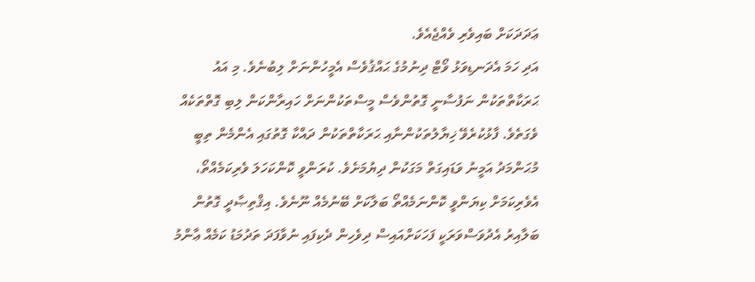ޢަދަދަކަށް ބައިވެރި ވެއްޖެއެވެ.
އަދި ހަމަ އެދަނޑިވަޅު ވޯޓް ދިނުމުގެ ޙައްޤުވެސް އެމީހުންނަށް ލިބުނެވެ. މި އައު ޙަރަކާތްތަކުން ނަފުސާނީ ގޮތުންވެސް މީސްތަކުންނަށް ހައިރާންކަން ލިބި ގޮތްތަކެއް ވެގަތެވެ. ފާޅުކުރެވޭ ޚިޔާލުތަކުންނާއި ޙަރަކާތްތަކުން ދައްކާ ގޮތުގައި އެންމެން ތިބީ މުޙަންމަދު އަމީނު ވަޑައިގަތް މަގަކުން ދިޔުމަށެވެ. ކުރަންވީ ކޮންކަހަލަ ވެރިކަމެއްތޯ، އެވެރިކަމަށް ކިޔަންވީ ކޮންނަމެއްތޯ ބަލާކަށް ބޭނުމެއް ނޫނެވެ. އިޤްތިޞާދީ ގޮތުން ބަލާއިރު އެދުވަސްވަރަކީ ފަހަކަށްއައިސް ދިވެހިން ދެކިފައި ނުވާފަދަ ތަދުމަޑު ކަމެއް ޢާންމު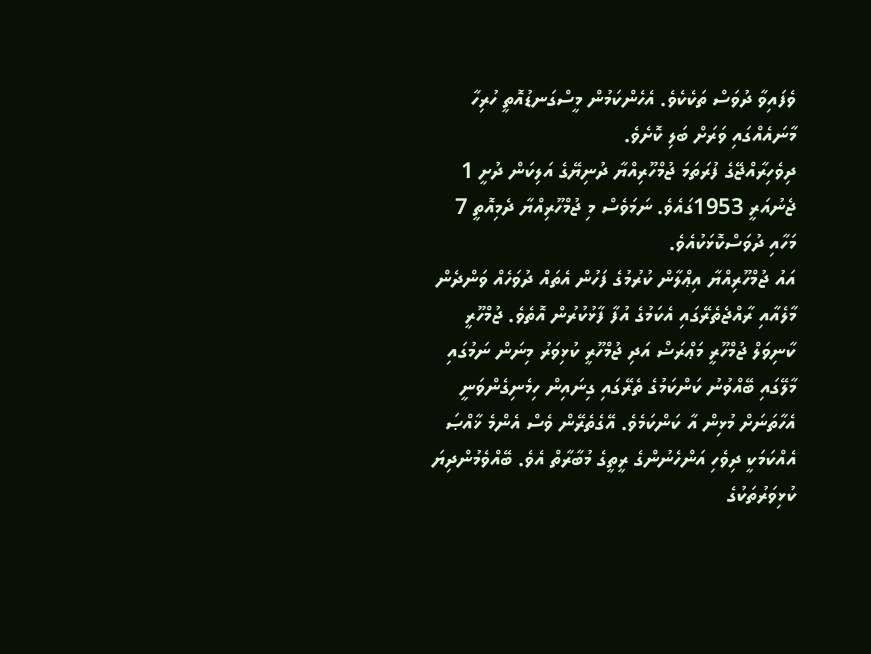ވެފައިވާ ދުވަސް ތަކެކެވެ. އެހެންކަމުން މީސްގަނޑުއޮތީ ހުރިހާ މާނައެއްގައި ވަރަށް ބަލި ކޮށެވެ.
ދިވެހިރާއްޖޭގެ ފުރަތަމަ ޖުމްހޫރިއްޔާ ދުނިޔޭގެ އަލިކަން ދުށީ 1 ޖެނުއަރީ 1953ގައެވެ. ނަމަވެސް މި ޖުމްހޫރިއްޔާ ދެމިއޮތީ 7 މަހާއި ދުވަސްކޮޅަކުއެވެ.
އައު ޖުމްހޫރިއްޔާ އިޢްލާން ކުރުމުގެ ފަހުން އެތައް ދުވަހެއް ވަންދެން މާލެއާއި ރާއްޖެތެރޭގައި އެކަމުގެ އުފާ ފާޅުކުރުން އޮތެވެ. ޖުމްހޫރީ ކާނިވަލް ޖުމްހޫރީ މަޢްރަޟް އަދި ޖުމްހޫރީ ކުޅިވަރު މިނަން ނަމުގައި މާލޭގައި ބޭއްވުނު ކަންކަމުގެ ތެރޭގައި ގިނައިން ހިމެނިގެންވަނީ އެހާތަނަށް މުޅިން އާ ކަންކަމެވެ. އޭގެތެރޭން ވެސް އެންމެ ޚާއްޞަ އެއްކަމަކީ ދިވެހި އަންހެނުންގެ ރީތީގެ މުބާރާތް އެވެ. ބޭއްވެމުންދިޔަ ކުޅިވަރުތަކުގެ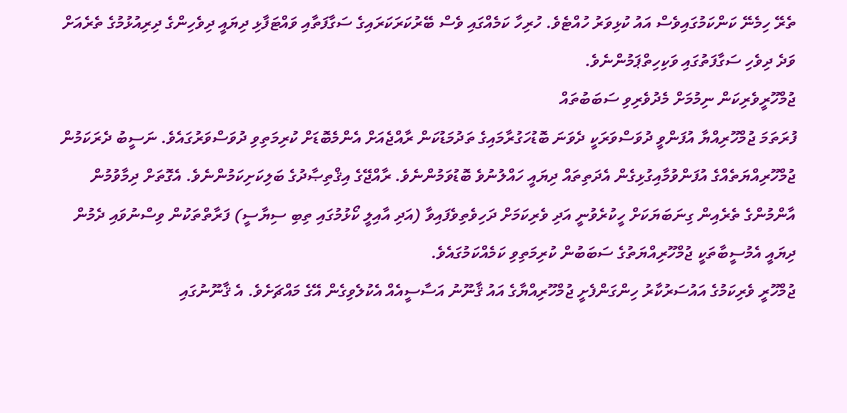ތެރޭ ހިމެނޭ ކަންކަމުގައިވެސް އައު ކުޅިވަރު ހުއްޓެވެ. ހުރިހާ ކަމެއްގައި ވެސް ބޭރުކަރަކަރައިގެ ސަގާފަތާއި ވައްޓަފާޅި ދިޔައީ ދިވެހިންގެ ދިރިއުޅުމުގެ ތެރެއަށް ވަދެ ދިވެހި ސަގާފަތުގައި ވަކިހިތްޕަމުންނެވެ.
ޖުމްހޫރީވެރިކަން ނިމުމަށް މެދުވެރިވި ސަބަބުތައް
ފުރަތަމަ ޖުމްހޫރިއްޔާ އުފަންވީ ދުވަސްވަރަކީ ދެވަނަ ބޮޑުހަގުރާމައިގެ ތަދުމަޑުކަން ރާއްޖެއަށް އެންމެބޮޑަށް ކުރިމަތިވި ދުވަސްވަރުގައެވެ. ނަސީބު ދެރަކަމުން ޖުމްހޫރިއްޔަތެއްގެ އުފަންވުމާއިގުޅިގެން އެދަތިތައް ދިޔައީ ހައްލުނުވެ ބޮޑުވަމުންނެވެ. ރާއްޖޭގެ އިޤްތިޞާދުގެ ބަލިކަށިކަމުންނެވެ. އެގޮތަށް ދިމާވުމުން އާންމުންގެ ތެރެއިން ގިނަބަޔަކަށް ހީކުރެވުނީ އަދި ވެރިކަމަށް ދަހިވެތިވެފައިވާ (އަދި އާއިލީ ކޯޅުމުގައި ތިބި ސިޔާސީ) ފަރާތްތަކުން ވިސްނުވައި ދެމުން ދިޔައީ އެމުސީބާތަކީ ޖުމްހޫރިއްޔަތުގެ ސަބަބުން ކުރިމަތިވި ކަމެއްކަމުގައެވެ.
ޖުމްހޫރީ ވެރިކަމުގެ އައުސަރުކާރު ހިންގަންފެށީ ޖުމްހޫރިއްޔާގެ އައު ޤާނޫނު އަސާސީއެއް އެކުލެވިގެން އޭގެ މައްޗަށެވެ. އެ ޤާނޫނުގައި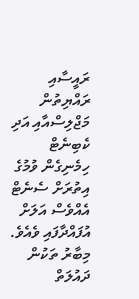ރައީސާއި ރައްޔިތުން މަޖްލިސްއާއި އަދި ކެބިނެޓް ހިމެނިގެން ވުމުގެ އިތުރަށް ސެނެޓް އެއްވެސް އަލަށް އުފައްދާފައި ވެއެވެ. މިބާރު ތަކުން ދައުލަތް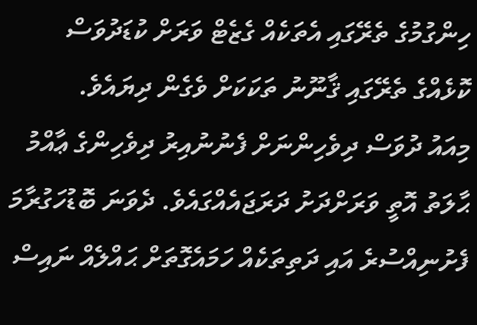ހިންގުމުގެ ތެރޭގައި އެތަކެއް ގެޒެޓް ވަރަށް ކުޑަދުވަސް ކޮޅެއްގެ ތެރޭގައި ޤާނޫނު ތަކަކަށް ވެގެން ދިޔައެވެ.
މިއައު ދުވަސް ދިވެހިންނަށް ފެނުނުއިރު ދިވެހިންގެ ޢާއްމު ޙާލަތު އޮތީ ވަރަށްދަށު ދަރަޖައެއްގައެވެ. ދެވަނަ ބޮޑުހަގުރާމަ ފެށުނިއްސުރެ އައި ދަތިތަކެއް ހަމައެގޮތަށް ޙައްލެއް ނައިސް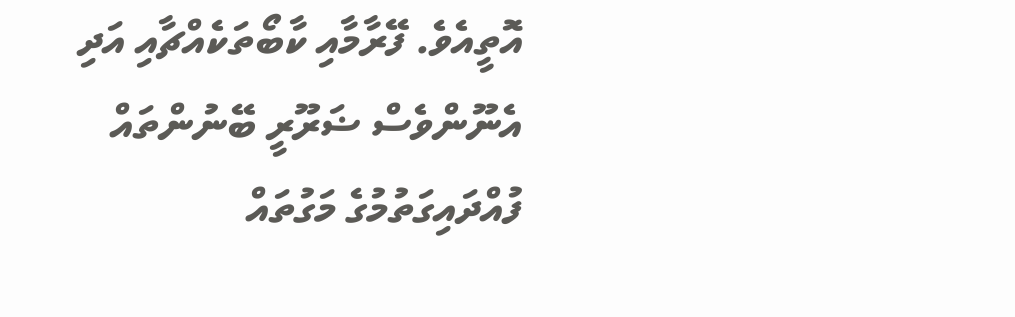އޮތީއެވެ. ފޭރާމާއި ކާބޯތަކެއްޗާއި އަދި އެނޫންވެސް ޟަރޫރީ ބޭނުންތައް ފުއްދައިގަތުމުގެ މަގުތައް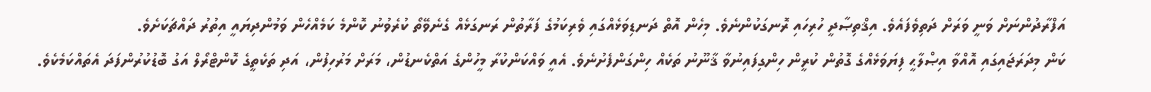އަފްރާދުންނަށް ވަނީ ވަރަށް ދަތިވެފައެވެ. އިޤްތިޞާދީ ހުރިހައި ރޮނގަކުންނެވެ. މިހެން އޮތް ދަނޑިވަޅެއްގައި ވެރިކަމުގެ ފަރާތުން ރަނގަޅެއް ގެނެވޭތޯ ކުރެވުނު ކޮންމެ ކަމެއްހެން ވަމުންދިޔައީ އިތުރު ދައްޗަކަށެވެ.
ކަން މިދަރަޖައިގައި އޮއްވާ އިޞްލާޙީ ފިޔަވަޅެއްގެ ގޮތުން ކުރީން ހިންގިފައިނުވާ ޤާނޫނު ތަކެއް ހިންގަންފެށުނެވެ. އެއީ ވައްކަންކުރާ މީހުންގެ އަތްކެނޑުން، މަރަށް މަރުހިފުން، އަދި ތަކެތީގެ ކޮންޓްރޯލް އަގު ބޮޑުކުރުންފަދަ އެތައްކަމެކެވެ.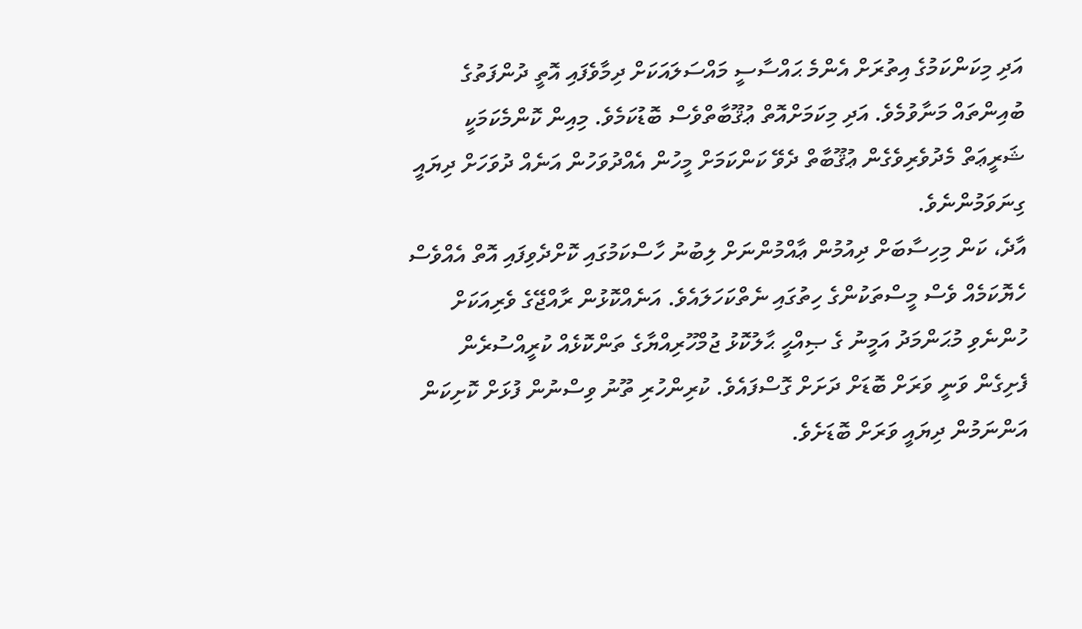އަދި މިކަންކަމުގެ އިތުރަށް އެންމެ ޙައްސާސީ މައްސަލައަކަށް ދިމާވެފައި އޮތީ ދުންފަތުގެ ބުއިންތައް މަނާވުމެވެ. އަދި މިކަމަށްއޮތް ޢުޤޫބާތްވެސް ބޮޑުކަމެވެ. މިއިން ކޮންމެކަމަކީ ޝަރީޢަތް މެދުވެރިވެގެން ޢުޤޫބާތް ދެވޭ ކަންކަމަށް މީހުން އެއްދުވަހުން އަނެއް ދުވަހަށް ދިޔައީ ގިނަވަމުންނެވެ.
އާދެ، ކަން މިހިސާބަށް ދިއުމުން ޢާއްމުންނަށް ލިބުނު ހާސްކަމުގައި ކޮށްދެވިފައި އޮތް އެއްވެސް ހެޔޮކަމެއް ވެސް މީސްތަކުންގެ ހިތުގައި ނެތްކަހަލައެވެ. އަނެއްކޮޅުން ރާއްޖޭގެ ވެރިއަކަށް ހުންނެވި މުޙަންމަދު އަމީނު ގެ ޞިއްޙީ ޙާލުކޮޅު ޖުމްހޫރިއްޔާގެ ތަންކޮޅެއް ކުރީއްސުރެން ފެށިގެން ވަނީ ވަރަށް ބޮޑަށް ދަށަށް ގޮސްފައެވެ. ކުރިންހުރި ތޫނު ވިސްނުން ފުޅަށް ކޮށިކަން އަންނަމުން ދިޔައީ ވަރަށް ބޮޑަށެވެ.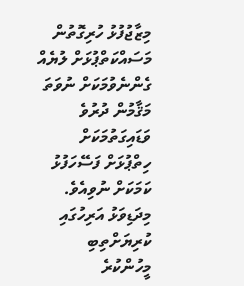މިޒާޖުފުޅު ހުރިގޮތުން މަސައްކަތްޕުޅަށް ލުޔެއް ގެންނެވުމަކަށް ނުވަތަ މަޤާމުން ދުރުވެ ވަޑައިގަތުމަކަށް ހިތްޕުޅަށް ފަސޭހަފުޅު ކަމަކަށް ނުވިއެވެ.
މިދަޑިވަޅު އަރިހުގައި ކުރިޔަށްތިބި މީހުންކުރެ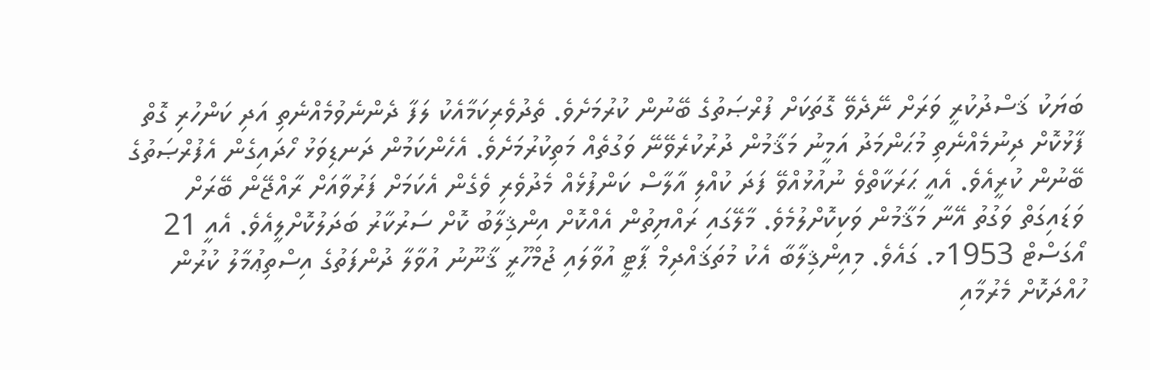ބަޔަކު ޤަސްދުކުރީ ވަރަށް ނޭދެވޭ ގޮތަކަށް ފުރްޞަތުގެ ބޭނުން ކުރުމަށެވެ. ތެދުވެރިކަމާއެކު ލަފާ ދެންނެވުމެއްނެތި އަދި ކަންހުރި ގޮތް ފާޅުކޮށް ދިނުމެއްނެތި މުޙަންމަދު އަމީނު މަޤާމުން ދުރުކުރެވޭނޭ ވަގުތެއް މަތިކުރުމަށެވެ. އެހެންކަމުން ދަނޑިވަޅު ހޯދައިގެން އެފުރްޞަތުގެ ބޭނުން ކުރީއެވެ. އެއީ ޙަރަކާތްވެ ނުއުޅުއްވޭ ފަދަ ކުއްލި އާލާސް ކަންފުޅެއް މެދުވެރި ވެގެން އެކަމަށް ފަރުވާއަށް ރާއްޖޭން ބޭރަށް ވަޑައިގަތް ވަގުތު އޭނާ މަޤާމުން ވަކިކޮށްލުމެވެ. މާލޭގައި ރައްޔިތުން އެއްކޮށް އިންޤިލާބު ކޮށް ސަރުކާރު ބަދަލުކޮށްލީއެވެ. އެއީ 21 އޯގަސްޓް 1953މ. ގައެވެ. މިއިންޤިލާބާ އެކު މުތަޤައްދިމް ޕާޓީ އުވާލައި ޖުމްހޫރީ ޤާނޫނު އުވާލާ ދުންފަތުގެ އިސްތިޢުމާލު ކުރުން ހުއްދަކޮށް މެރުމާއި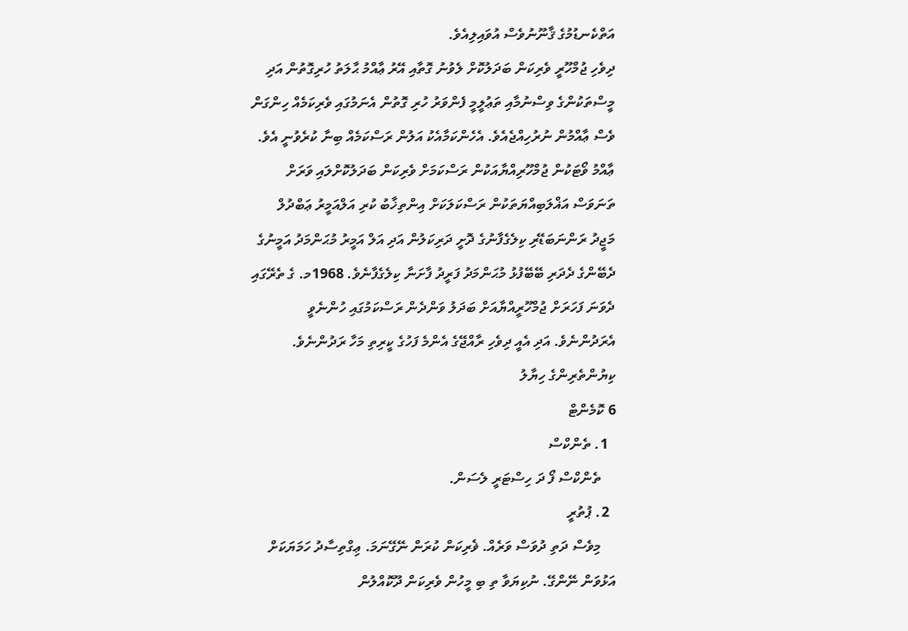އަތްކެނޑުމުގެ ޤާނޫނުވެސް އުވައިލިއެވެ.
ދިވެހި ޖުމްހޫރީ ވެރިކަން ބަދަލުކޮށް ލެވުނު ގޮތާއި އޭރު ޢާއްމު ޙާލަތު ހުރިގޮތުން އަދި މީސްތަކުންގެ ވިސްނުމާއި ތަޢުލީމީ ފެންވަރު ހުރި ގޮތުން އެނަމުގައި ވެރިކަމެއް ހިންގަން ވެސް ޢާއްމުން ނުރުހިއްޖެއެވެ. އެހެންކަމާއެކު އަލުން ރަސްކަމެއް ބިނާ ކުރެވުނީ އެވެ. ޢާއްމު ވޯޓަކުން ޖުމްހޫރިއްޔާއަކުން ރަސްކަމަށް ވެރިކަން ބަދަލުކޮށްލައި ވަރަށް ތަނަވަސް އަޣްލަބިއްޔަތަކުން ރަސްކަލަކަށް އިންތިޚާބު ކުރި އަލްއަމީރު ޢަބްދުލް މަޖީދު ރަންނަބަޑޭރި ކިލެގެފާނުގެ ދޮށީ ދަރިކަލުން އަދި އަލް އަމީރު މުޙަންމަދު އަމީނުގެ ދެބޭންގެ ދެދަރި ބޭބޭފުޅު މުޙަންމަދު ފަރީދު ފާށަނާ ކިލެގެފާނެވެ. 1968މ. ގެ ތެރޭގައި ދެވަނަ ފަހަރަށް ޖުމްހޫރީއްޔާއަށް ބަދަލު ވަންދެން ރަސްކަމުގައި ހުންނެވީ އެރަދުންނެވެ. އަދި އެއީ ދިވެހި ރާއްޖޭގެ އެންމެ ފަހުގެ ކީރިތި މަހާ ރަދުންނެވެ.
ކިޔުންތެރިންގެ ހިޔާލު
6 ކޮމެންޓް
  1. ތެންކްސް
    ތެންކްސް ފޯ ދަ ހިސްޓަރީ ލެސަން.
  2. ޕުތުރީ
    މިވެސް ދަތި ދުވަސް ވަރެއް. ޥެރިކަން ކުރަން ނޭގޭނަމަ. ޢިގްތިސާދު ހަމަޔަކަށް އަޅުވަން ނޭންގޭ. ނުކިޔަވާ ތި ބި މީހުން ވެރިކަން ދޫކޮއްލުން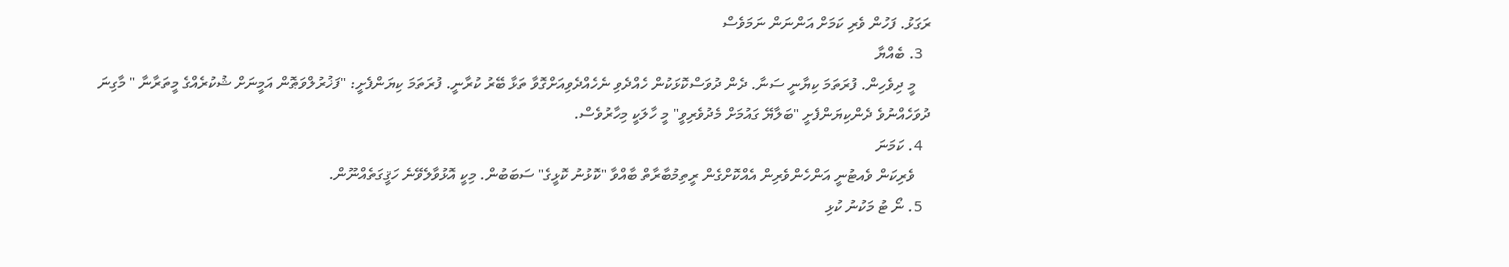ރަގަޅު. ފަހުން ވެރި ކަމަށް އަންނަން ނަމަވެސް
  3. ބެއްޔާ
    މީ ދިވެހިން. ފުރަތަމަ ކިޔާނީ ސަނާ. ދެން ދުވަސްކޮޅަކުން ހެއްދެވި ނެހެއްދެވިއަށްގޮވާ ތަޅާ ބޭރު ކުރާނީ. ފުރަތަމަ ކިޔަންފެށީ: "ފަޚުރުލްވަޠޮން އަމީނަށް ޝުކުރެއްގެ މީތަރާނާ " މާގިނަ ދުވަހެއްނުވެ ދެންކިޔަންފެށީ "ބަލާޔޭ ގައުމަށް މެދުވެރިވީ" މީ ހާލަކީ މިހާރުވެސް.
  4. ކަމަނަ
    ވެރިކަން ވެއޓުނީ އަންހެންވެރިން އެއްކޮށްގެން ރީތިމުބާރާތް ބާއްވާ "ކޮޅުނު ކޮޅީގެ" ސަބަބުން. މިކީ އޮޅުވާލެވޭނެ ހަޤީގަތެއްނޫން.
  5. ނޯ ޓު މަކުނު ކުޅި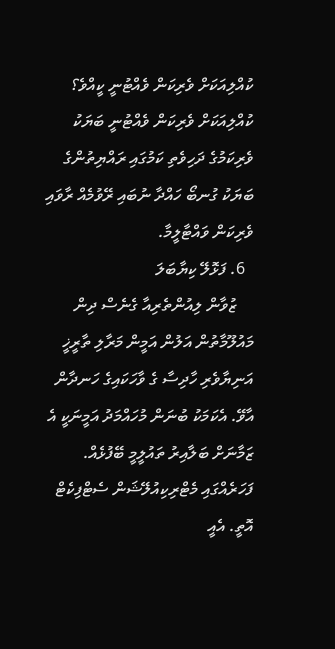ކުއްލިއަކަށް ވެރިކަން ވެއްޓުނީ ކީއްވެ؟ ކުއްލިއަކަށް ވެރިކަން ވެއްޓުނީ ބަޔަކު ވެރިކަމުގެ ދަހިވެތި ކަމުގައި ރައްޔިތުންގެ ބަޔަކު ގުނބޯ ހައްދާ ނުބައި ރޭވުމެއް ރާވައި ވެރިކަން ވައްޓާލީމާ.
  6. ފަޅޮލޭ ކިޔާބަލަ
    ޒުވާން ލިއުންތެރިއާ ގެނެސް ދިން މައުލޫމާތުން އަލުން އަމީން މަރާލި ތާރީޚީ އަނިޔާވެރި ހާދިސާ ގެ ވާހަކައިގެ ހަނދާން އާވޭ. އެކަމަކު ބުނަން މުހައްމަދު އަމީނަކީ އެ ޒަމާނަށް ބަލާއިރު ތައުލީމީ ބޭފުޅެއް. ފަހަރެއްގައި މެޓްރިކިއުލޭޝަން ސެޓްފިކެޓް އޮތީ. އެއީ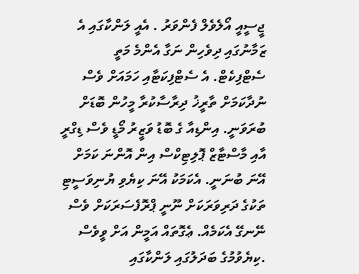ޖީސީއީ އޯލެވެލް ފެންވަރު . އެއީ ލަންކާގައި އެ ޒަމާނުގައި ދިވެހިން ނަގާ އެންމެ މަތީ ސެޓްފިކެޓް. އެ ސެޓްފިކަޓާއި ހަމައަށް ވެސް ނުދާކަމަށް ތާރީޚު ދިރާސާކުރާ މީހުން ބޮޑަށް ބުރަވަނީ. އިންޑިއާ ގެ ބޮޑު ވަޒީރު މޯޑީ ވެސް ޑިގްރީ އާއި މާސްޓާޒް ޕޮލިޓިކްސް އިން އޮންނަ ކަމަށް އޭނަ ބުނަނީ. އެކަމަކު އޭނަ ކިޔެވި ޔުނިވަސީޓި ތަކުގެ ދަރިވަރަކަށް ނޫނީ ޕްރޮފެސަރަކަށް ވެސް ނޭނގޭ އެކަމެއް. ޢެގޮތައް އަމީން އަށް ވީވެސް .ކިޔެވުމުގެ ބަދަލުގައި ލަންކާގައި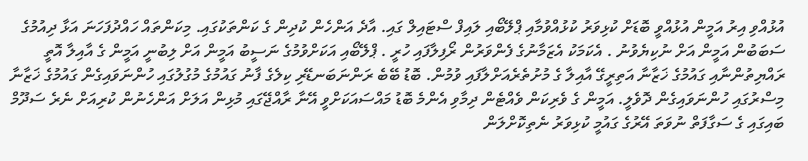އުޅުއްވި އިރު އަމީން އުޅުއްވީ ބޮޑަށް ކުޅިވަރު ކުޅުއްވުމާއި ޕްލޭބޯއި ލައިފް ސްޓައިލް ގައި. އާދެ އަންހެން ކުދިން ގެ ކަންތަކުގައި. މިކަންތައް ހައްދުފަހަނަ އަޅާ ދިއުމުގެ ސަބަބުން އަމީން އަށް ނުކިޔެވުނު . އެކަމަކު އެޒަމާނުގެ ފެންވަރުން ރޯފިލާފައި ހުރީ . ޕްލޭބޯއި އަކަށްވުމުގެ ނަސީބު އަމީން އަށް ލިބުނީ އަމީން ގެ އާއިލާ އޮތީ ރައްޔިތުންނާއި ގައުމުގެ ޚަޒާނާ އަތިރީގޭ އާއިލާ ގެ މުށުތެރެއަށްލާފައި ވުމުން. ބޮޑު ބޭބެ ރަންނަބަނޑޭރި ކިލެގެ ފާނު ގައުމުގެ މުގުލުގައި ހުންނަވައިގެން ގައުމުގެ ޚަޒާނާ މިސްރުގައި ހުންނަވައިގެން ދޮވެލީ. އަމީން ގެ ވެރިކަން ވެއްޓެން ދިމާވި އެންމެ ބޮޑު މައްސައަކަށްވީ އޭނާ ރާއްޖޭގައި މުޅިން އަލަށް އަންހެނުން ކުރިއަށް ނެރެ ސަދޫމް ބައިގައި ގެ ސަގާފަތް ނުވަތަ އޭރުގެ ގައުމީ ކުޅިވަރު ނެތިކޮށްލަން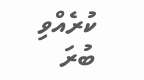ކުރެއްވި ބުރަ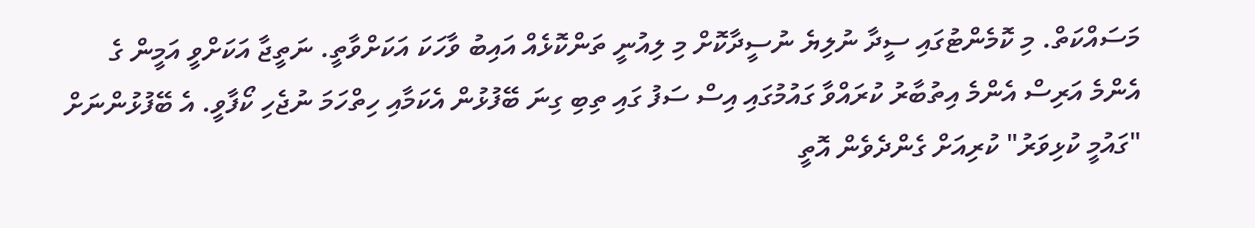މަސައްކަތް. މި ކޮމެންޓުގައި ސީދާ ނުލިޔެ ނުސީދާކޮށް މި ލިއުނީ ތަންކޮޅެއް އައިބު ވާހަކަ އަކަށްވާތީ. ނަތީޖާ އަކަށްވީ އަމީން ގެ އެންމެ އަރިސް އެންމެ އިތުބާރު ކުރައްވާ ގައުމުގައި އިސް ސަފު ގައި ތިބި ގިނަ ބޭފުޅުން އެކަމާއި ހިތްހަމަ ނުޖެހި ކޯފާވީ. އެ ބޭފުޅުންނަށް "ގައުމީ ކުޅިވަރު" ކުރިއަށް ގެންދެވެން އޮތީ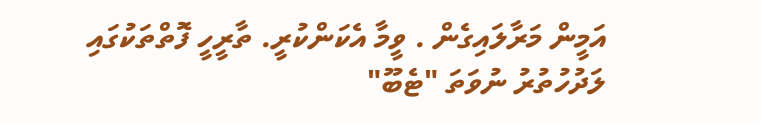އަމީން މަރާލައިގެން . ވީމާ އެކަންކުރީ. ތާރީހީ ފޮތްތަކުގައި ލަދުހުތުރު ނުވަތަ "ޓެބޫ"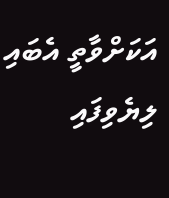އަކަށްވާތީ އެބައި ލިޔެވިފައި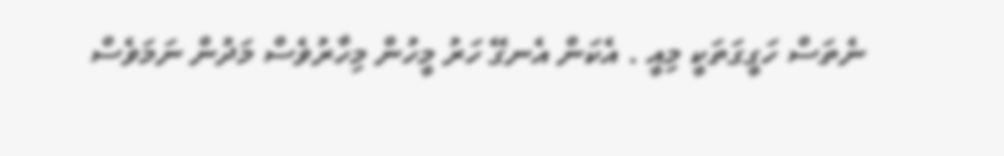ނެތަސް ހަގީގަތަކީ މިއީ . އެކަން އެނގޭ ހަރު މީހުން މިހާރުވެސް މަދުން ނަމަވެސް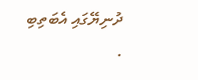ދުނިޔޭގައި އެބަތިބި .